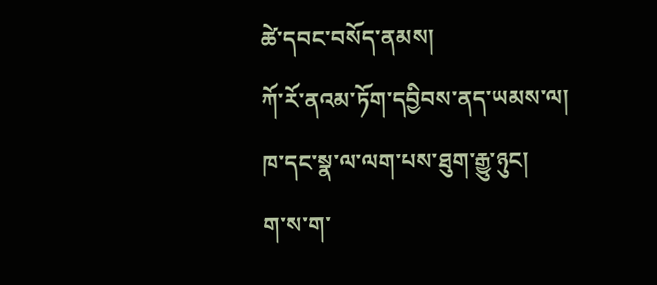ཚེ་དབང་བསོད་ནམས།
ཀོ་རོ་ནའམ་ཏོག་དབྱིབས་ནད་ཡམས་ལ།
ཁ་དང་སྣ་ལ་ལག་པས་ཐུག་རྒྱུ་ཉུང།
ག་ས་ག་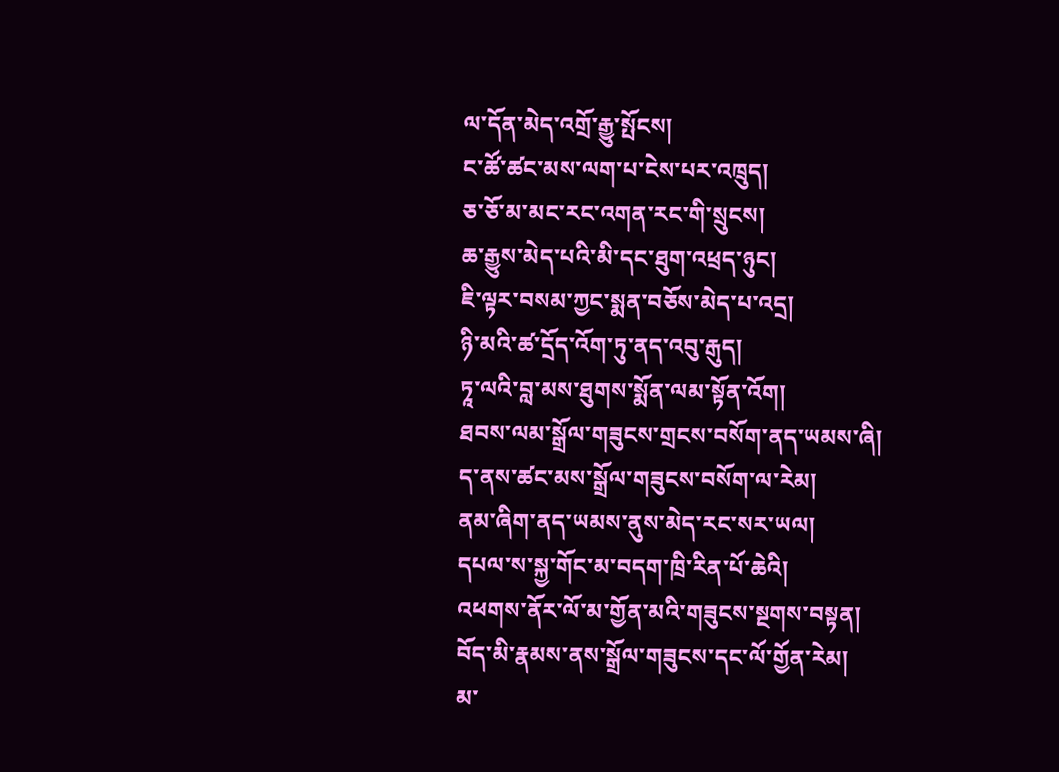ལ་དོན་མེད་འགྲོ་རྒྱུ་སྤོངས།
ང་ཚོ་ཚང་མས་ལག་པ་ངེས་པར་འཁྲུད།
ཅ་ཅོ་མ་མང་རང་འགན་རང་གི་སྲུངས།
ཆ་རྒྱུས་མེད་པའི་མི་དང་ཐུག་འཕྲད་ཉུང།
ཇི་ལྟར་བསམ་ཀྱང་སྨན་བཅོས་མེད་པ་འདྲ།
ཉི་མའི་ཚ་དྲོད་འོག་ཏུ་ནད་འབུ་རྒུད།
ཏཱ་ལའི་བླ་མས་ཐུགས་སྨོན་ལམ་སྟོན་འོག།
ཐབས་ལམ་སྒྲོལ་གཟུངས་གྲངས་བསོག་ནད་ཡམས་ཞི།
ད་ནས་ཚང་མས་སྒྲོལ་གཟུངས་བསོག་ལ་རེམ།
ནམ་ཞིག་ནད་ཡམས་ནུས་མེད་རང་སར་ཡལ།
དཔལ་ས་སྐྱ་གོང་མ་བདག་ཁྲི་རིན་པོ་ཆེའི།
འཕགས་ནོར་ལོ་མ་གྱོན་མའི་གཟུངས་སྔགས་བསྟན།
བོད་མི་རྣམས་ནས་སྒྲོལ་གཟུངས་དང་ལོ་གྱོན་རེམ།
མ་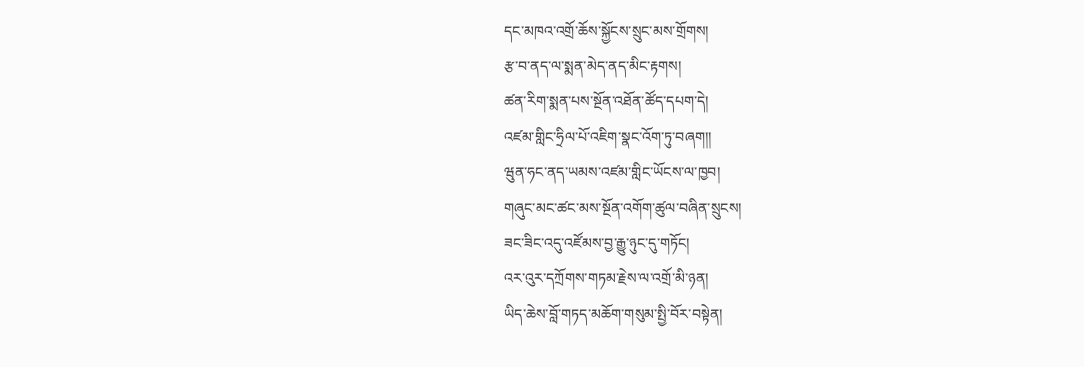དང་མཁའ་འགྲོ་ཆོས་སྐྱོངས་སྲུང་མས་གྲོགས།
རྩ་བ་ནད་ལ་སྨན་མེད་ནད་མིང་རྟགས།
ཚན་རིག་སྨན་པས་སྔོན་འཐོན་ཚོད་དཔག་དེ།
འཛམ་གླིང་ཧྲིལ་པོ་འཇིག་སྣང་འོག་ཏུ་བཞག།།
ཝུན་ཧང་ནད་ཡམས་འཛམ་གླིང་ཡོངས་ལ་ཁྱབ།
གཞུང་མང་ཚང་མས་སྔོན་འགོག་ཚུལ་བཞིན་སྲུངས།
ཟང་ཟིང་འདུ་འཛོམས་བྱ་རྒྱུ་ཉུང་དུ་གཏོང།
འར་འུར་དཀྲོགས་གཏམ་རྗེས་ལ་འགྲོ་མི་ཉན།
ཡིད་ཆེས་བློ་གཏད་མཆོག་གསུམ་སྤྱི་བོར་བསྟེན།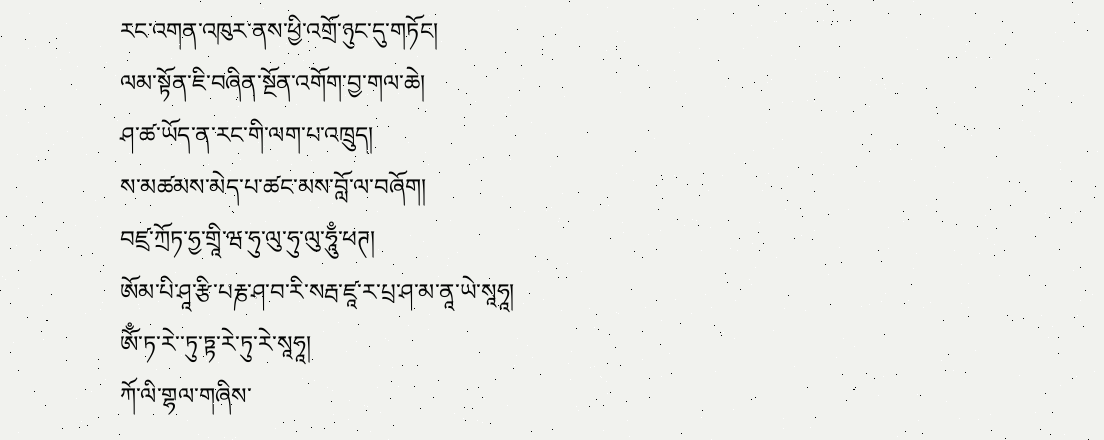རང་འགན་འཁུར་ནས་ཕྱི་འགྲོ་ཉུང་དུ་གཏོང།
ལམ་སྟོན་ཇི་བཞིན་སྔོན་འགོག་བྱ་གལ་ཆེ།
ཤ་ཚ་ཡོད་ན་རང་གི་ལག་པ་འཁྲུད།
ས་མཚམས་མེད་པ་ཚང་མས་བློ་ལ་བཞོག།
བཛྲ་ཀྲོཏ་ཧྱ་གྲཱི་ཝ་ཧུ་ལུ་ཧུ་ལུ་ཧཱུྃ་ཕཊ།
ཨོམ་པི་ཤཱ་རྩི་པརྞ་ཤ་བ་རི་སརྦ་ཛཱ་ར་པྲ་ཤ་མ་ནཱ་ཡེ་སཱཧཱ།
ཨོྃ་ཏ་རེ་་ཏུ་ཏྟ་རེ་ཏུ་རེ་སཱཧཱ།
ཀོ་ལི་གྷལ་གཞིས་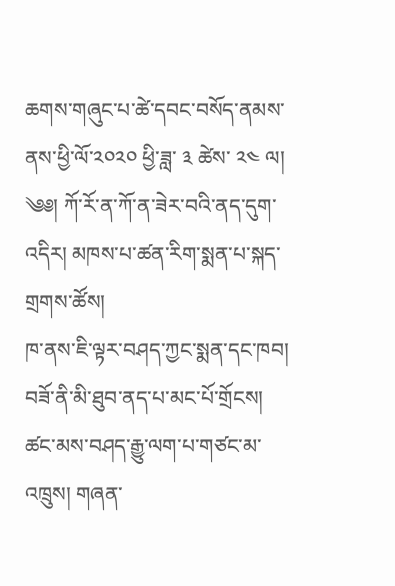ཆགས་གཞུང་པ་ཚེ་དབང་བསོད་ནམས་ནས་ཕྱི་ལོ་༢༠༢༠ ཕྱི་ཟླ་ ༣ ཚེས་ ༢༤ ལ།
༄༅། ཀོ་རོ་ན་ཀོ་ན་ཟེར་བའི་ནད་དུག་འདིར། མཁས་པ་ཚན་རིག་སྨན་པ་སྐད་གྲགས་ཚོས།
ཁ་ནས་ཇི་ལྟར་བཤད་ཀྱང་སྨན་དང་ཁབ། བཟོ་ནི་མི་ཐུབ་ནད་པ་མང་པོ་གྲོངས།
ཚང་མས་བཤད་རྒྱུ་ལག་པ་གཙང་མ་འཁྲུས། གཞན་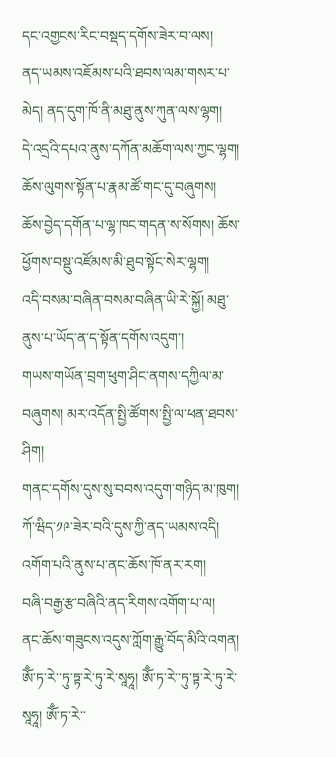དང་འགྱངས་རིང་བསྡད་དགོས་ཟེར་བ་ལས།
ནད་ཡམས་འཇོམས་པའི་ཐབས་ལམ་གསར་པ་མེད། ནད་དུག་ཁོ་ནི་མཐུ་ནུས་ཀུན་ལས་ལྷག།
དེ་འདྲའི་དཔའ་ནུས་དཀོན་མཆོག་ལས་ཀྱང་ལྷག། ཆོས་ལུགས་སྟོན་པ་རྣམ་ཚོ་གང་དུ་བཞུགས།
ཆོས་བྱེད་དགོན་པ་ལྷ་ཁང་གདན་ས་སོགས། ཆོས་ཕྱོགས་བསྡུ་འཛོམས་མི་ཐུབ་སྟོང་སེར་ལྷག།
འདི་བསམ་བཞིན་བསམ་བཞིན་ཡི་རེ་སྐྱོ། མཐུ་ནུས་པ་ཡོད་ན་ད་སྟོན་དགོས་འདུག་།
གཡས་གཡོན་བྲག་ཕུག་ཤིང་ནགས་དཀྱིལ་མ་བཞུགས། མར་འདོན་སྤྱི་ཚོགས་སྤྱི་ལ་ཕན་ཐབས་ཤིག།
གནང་དགོས་དུས་སུ་བབས་འདུག་གཉིད་མ་ཁུག།
ཀོ་ཝིད་༡༩་ཟེར་བའི་དུས་ཀྱི་ནད་ཡམས་འདི།
འགོག་པའི་ནུས་པ་ནང་ཆོས་ཁོ་ནར་རག།
བཞི་བརྒྱ་རྩ་བཞིའི་ནད་རིགས་འགོག་པ་ལ།
ནང་ཆོས་གཟུངས་འདུས་ཀློག་རྒྱུ་བོད་མིའི་འགན།
ཨོྃ་ཏ་རེ་་ཏུ་ཏྟ་རེ་ཏུ་རེ་སཱཧཱ། ཨོྃ་ཏ་རེ་་ཏུ་ཏྟ་རེ་ཏུ་རེ་སཱཧཱ། ཨོྃ་ཏ་རེ་་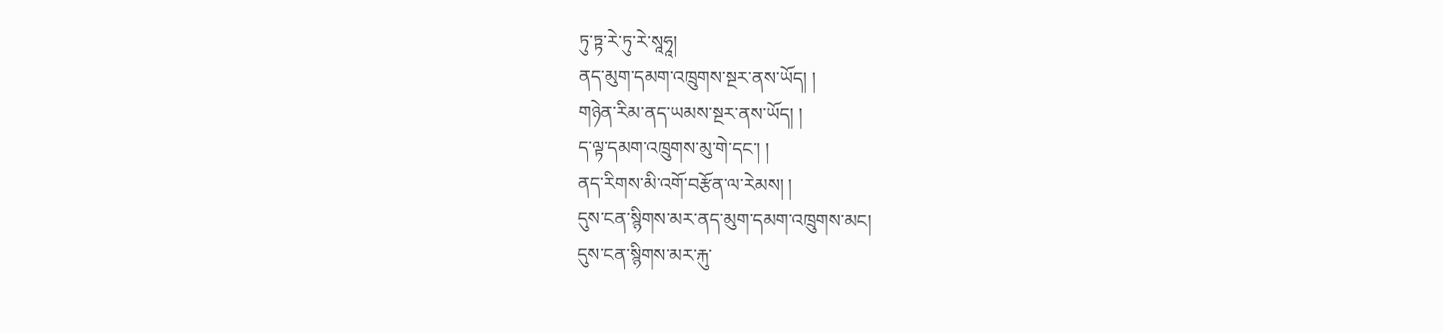ཏུ་ཏྟ་རེ་ཏུ་རེ་སཱཧཱ།
ནད་མུག་དམག་འཁྲུགས་སྔར་ནས་ཡོད། །
གཉེན་རིམ་ནད་ཡམས་སྔར་ནས་ཡོད། །
ད་ལྟ་དམག་འཁྲུགས་མུ་གེ་དང་། །
ནད་རིགས་མི་འགོ་བརྩོན་ལ་རེམས། །
དུས་ངན་སྙིགས་མར་ནད་མུག་དམག་འཁྲུགས་མང།
དུས་ངན་སྙིགས་མར་རྐུ་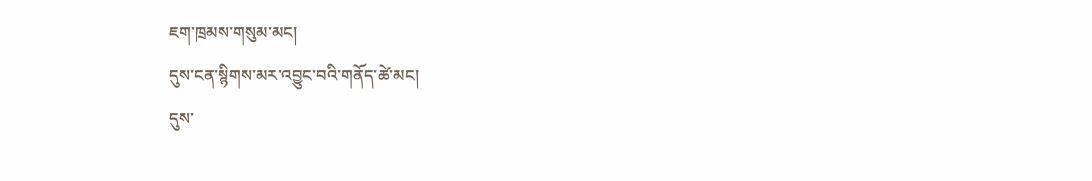ཇག་ཁྲམས་གསུམ་མང།
དུས་ངན་སྙིགས་མར་འབྱུང་བའི་གནོད་ཚེ་མང།
དུས་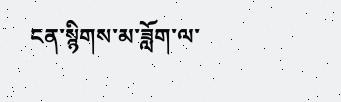ངན་སྙིགས་མ་ཟློག་ལ་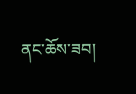ནང་ཆོས་ཟབ།